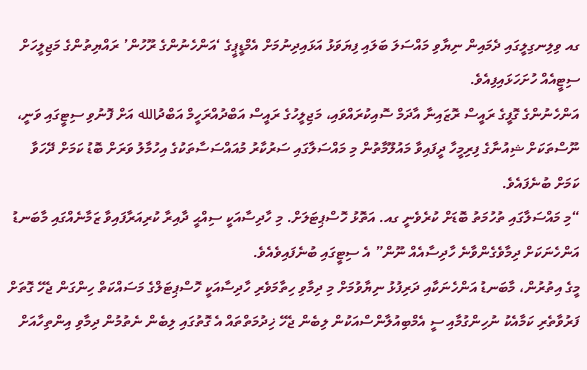ގއ ވިލިނގިލީގައި ދެމައިން ނިޔާވި މައްސަލަ ބަލައި ފިޔަވަޅު އަޅައިދިނުމަށް އެމްޑީޕީގެ ‘އަންހެނުންގެ ރޫހުން’ ރައްޔިތުންގެ މަޖިލީހަށް ސިޓީއެއް ހުށަހަޅައިފިއެވެ.
އަންހެނުންގެ ގޮފީގެ ރައީސް ރޮޒައިނާ އާދަމް ސޮއިކުރައްވައި، މަޖިލީހުގެ ރައީސް އަބްދުއްރަހީމް އަބްދުالله އަށް ފޮނުވި ސިޓީގައި ވަނީ، ނޫސްތަކަށް ޝިއުނާގެ ފިރިމީހާ ދީފައިވާ މައުލޫމާތުން މި މައްސަލާގައި ސަރުކާރު މުއައްސަސާތަކުގެ އިހުމާލު ވަރަށް ބޮޑު ކަމަށް ދޭހަވާ ކަމަށް ބުނެފައެވެ.
“މި މައްސަލާގައި ތުހުމަތު ބޮޑަށް ކުރެވެނީ ގއ. އަތޮޅު ހޮސްޕިޓަލަށް. މި ހާދިސާއަކީ ސިއްޙީ ދާއިރާ ކުރިއަރާފައިވާ ޒަމާނެއްގައި މާބަނޑު އަންހެނަކަށް ދިމާވެގެންވާނެ ހާދިސާއެއް ނޫން” އެ ސިޓީގައި ބުނެފައިވެއެވެ.
މީގެ އިތުރުން، މާބަނޑު އަންހެނަކާއި ދަރިފުޅު ނިޔާވުމަށް މި ދިމާވި ހިތާމަވެރި ހާދިސާއަކީ ހޮސްޕިޓަލްގެ މަސައްކަތް ހިންގަން ޖެހޭ ގޮތަށް ފަރުވާތެރި ކަމާއެކު ނުހިންގުމާއި ސީ އެމްބިއުލާންސްއަކުން ލިބެން ޖެހޭ ޚިދުމަތްތައް އެ ގޮތުގައި ލިބެން ނެތުމުން ދިމާވި އިންތިހާއަށް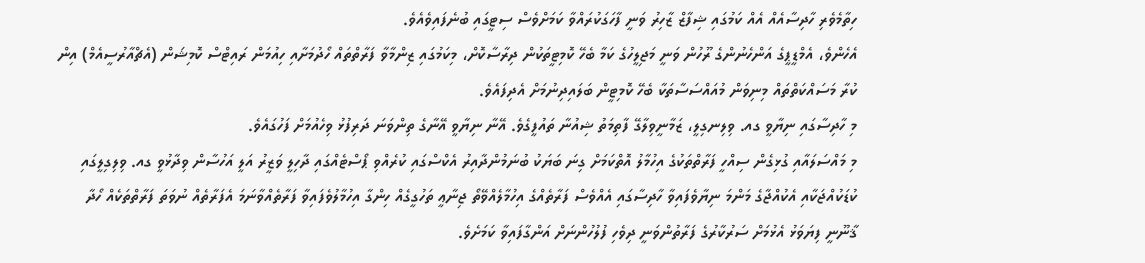ހިތާމެވެރި ހާދިސާއެއް އެއް ކަމުގައި ޝިފާޒް ޒާހިރު ވަނީ ފާހަގަކުރައްވާ ކަމަށްވެސް ސިޓީގައި ބުނެފައިވެއެވެ.
އެހެންވެ، އެމްޑީޕީގެ އަންހެނުންގެ ރޫހުން ވަނީ މަޖިލީހުގެ ކަމާ ބެހޭ ކޮމިޓީތަކުން ދިރާސާކޮށް، މިކަމުގައި ޒިންމާވާ ފަރާތްތައް ހޯދުމަށާއި ހިއުމަން ރައިޓްސް ކޮމިޝަން (އެޗްއާރުސީއެމް) އިން ކުރާ މަސައްކަތްތައް މިނިވަން މުއައްސަސާތަކާ ބެހޭ ކޮމިޓީން ބަލައިދިނުމަށް އެދިފައެވެ.
މި ހާދިސާގައި ނިޔާވީ ގއ. ވިލިނގިލީ، ޒަމާނީވިލާގޭ ފާތިމަތު ޝިއުނާ ތައުފީގެވެ. އޭނާ ނިޔާވީ އޭނާގެ ތިންވަނަ ދަރިފުޅު ވިހެއުމަށް ފަހުގައެވެ.
މި މައްސަލައާއި ގުޅިގެން ސިއްހީ ފަރާތްތަކުގެ އިހުމާލު އޮތްކަމަށް ގިނަ ބަޔަކު ބުނަމުންދާއިރު އެކްސްގައި ކުރެއްވި ޕޯސްޓެއްގައި ދާހިލީ ވަޒީރު އަލީ އަހުސާން ވިދާޅުވީ ގއ. ވިލިގިލީގައި ކުޑަކުއްޖަކާއި އެކުއްޖާގެ މަންމަ ނިޔާވެފައިވާ ހާދިސާގައި އެއްވެސް ފަރާތެއްގެ އިހުމާލެއްވޭތޯ ޖިނާޢީ ތަހުގީގެއް ހިންގާ އިހުމާލުވެފައިވާ ފަރާތެއްވާނަމަ އެފަރާތެއް ނުވަތަ ފަރާތްތަކެއް ހޯދާ ޤާނޫނީ ފިޔަވަޅު އެޅުމަށް ސަރުކާރުގެ ފަރާތުންވަނީ ދިވެހި ފުލުހުންނަށް އަންގާފައިވާ ކަމަށެވެ.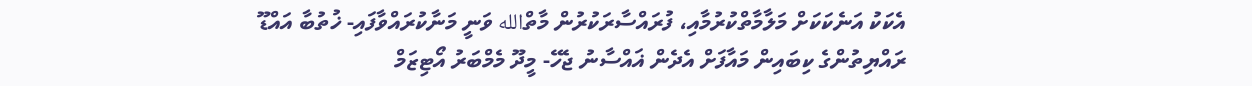އެކަކު އަނެކަކަށް މަލާމާތްކުރުމާއި، ފުރައްސާރަކުރުން މާތްالله ވަނީ މަނާކުރައްވާފައި- ޚުތުބާ އައްޑޫ ރައްޔިތުންގެ ކިބައިން މައާފަށް އެދެން ޣައްސާނު ޖެހޭ- މީދޫ މެމްބަރު އޯޓިޒަމް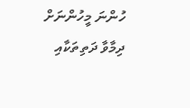ހުންނަ މީހުންނަށް ދިމާވާ ދަތިތަކާއި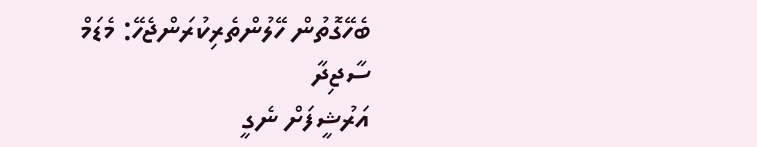ބެހޭގޮތުން ހޭލުންތެރިކުރަންޖެހޭ: މެޑަމް ސާޖިދާ
އަރުޝީފަށް ނެގީ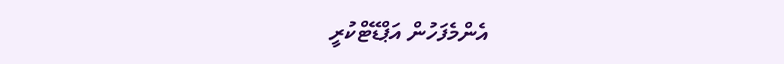އެންމެފަހުން އަޕްޑޭޓްކުރީ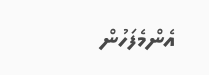އެންމެފަހުން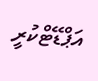އަޕްޑޭޓްކުރީ